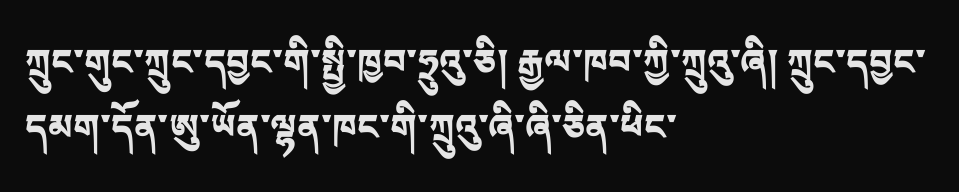ཀྲུང་གུང་ཀྲུང་དབྱང་གི་སྤྱི་ཁྱབ་ཧྲུའུ་ཅི། རྒྱལ་ཁབ་ཀྱི་ཀྲུའུ་ཞི། ཀྲུང་དབྱང་དམག་དོན་ཨུ་ཡོན་ལྷན་ཁང་གི་ཀྲུའུ་ཞི་ཞི་ཅིན་ཕིང་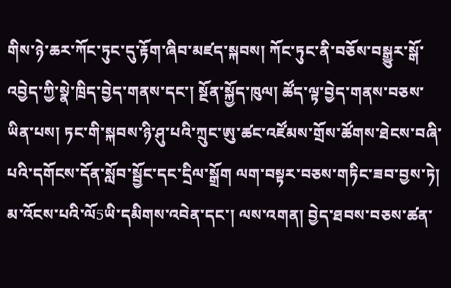གིས་ཉེ་ཆར་ཀོང་ཏུང་དུ་རྟོག་ཞིབ་མཛད་སྐབས། ཀོང་ཏུང་ནི་བཅོས་བསྒྱུར་སྒོ་འབྱེད་ཀྱི་སྣེ་ཁྲིད་བྱེད་གནས་དང་། སྔོན་སྐྱོད་ཁུལ། ཚོད་ལྟ་བྱེད་གནས་བཅས་ཡིན་པས། ཏང་གི་སྐབས་ཉི་ཤུ་པའི་ཀྲུང་ཨུ་ཚང་འཛོམས་གྲོས་ཚོགས་ཐེངས་བཞི་པའི་དགོངས་དོན་སློབ་སྦྱོང་དང་དྲིལ་སྒྲོག ལག་བསྟར་བཅས་གཏིང་ཟབ་བྱས་ཏེ། མ་འོངས་པའི་ལོ5ཡི་དམིགས་འབེན་དང་། ལས་འགན། བྱེད་ཐབས་བཅས་ཚན་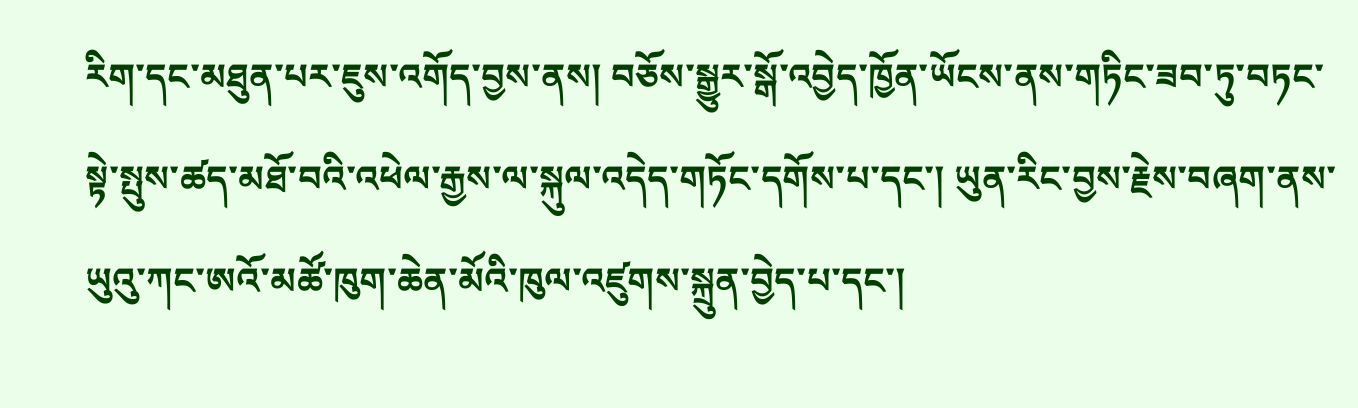རིག་དང་མཐུན་པར་ཇུས་འགོད་བྱས་ནས། བཅོས་སྒྱུར་སྒོ་འབྱེད་ཁྱོན་ཡོངས་ནས་གཏིང་ཟབ་ཏུ་བཏང་སྟེ་སྤུས་ཚད་མཐོ་བའི་འཕེལ་རྒྱས་ལ་སྐུལ་འདེད་གཏོང་དགོས་པ་དང་། ཡུན་རིང་བྱས་རྗེས་བཞག་ནས་ཡུའུ་ཀང་ཨའོ་མཚོ་ཁུག་ཆེན་མོའི་ཁུལ་འཛུགས་སྐྲུན་བྱེད་པ་དང་།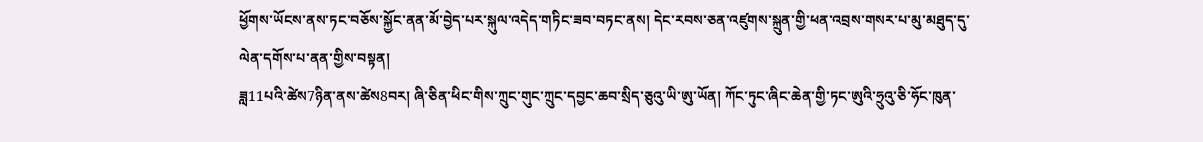ཕྱོགས་ཡོངས་ནས་ཏང་བཅོས་སྐྱོང་ནན་མོ་བྱེད་པར་སྐུལ་འདེད་གཏིང་ཟབ་བཏང་ནས། དེང་རབས་ཅན་འཛུགས་སྐྲུན་གྱི་ཕན་འབྲས་གསར་པ་མུ་མཐུད་དུ་ལེན་དགོས་པ་ནན་གྱིས་བསྟན།
ཟླ11པའི་ཚེས7ཉིན་ནས་ཚེས8བར། ཞི་ཅིན་ཕིང་གིས་ཀྲུང་གུང་ཀྲུང་དབྱང་ཆབ་སྲིད་ཅུའུ་ཡི་ཨུ་ཡོན། ཀོང་ཏུང་ཞིང་ཆེན་གྱི་ཏང་ཨུའི་ཧྲུའུ་ཅི་ཧོང་ཁུན་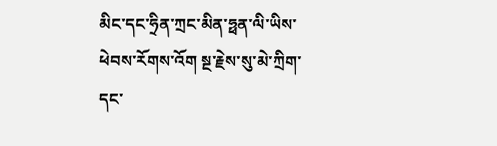མིང་དང་ཧྲིན་ཀྲང་མིན་ཧྥན་ལི་ཡིས་ཕེབས་རོགས་འོག སྔ་རྗེས་སུ་མེ་ཀྲིག་དང་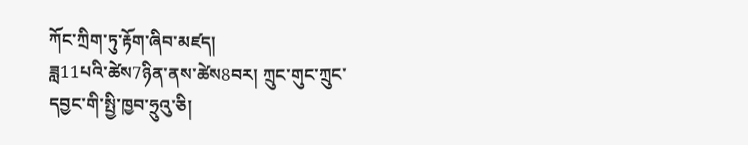ཀོང་ཀྲིག་ཏུ་རྟོག་ཞིབ་མཛད།
ཟླ11པའི་ཚེས7ཉིན་ནས་ཚེས8བར། ཀྲུང་གུང་ཀྲུང་དབྱང་གི་སྤྱི་ཁྱབ་ཧྲུའུ་ཅི།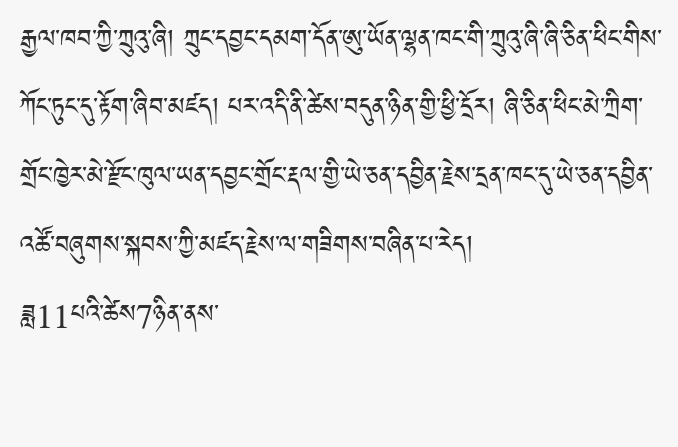རྒྱལ་ཁབ་ཀྱི་ཀྲུའུ་ཞི། ཀྲུང་དབྱང་དམག་དོན་ཨུ་ཡོན་ལྷན་ཁང་གི་ཀྲུའུ་ཞི་ཞི་ཅིན་ཕིང་གིས་ཀོང་ཏུང་དུ་རྟོག་ཞིབ་མཛད། པར་འདི་ནི་ཚེས་བདུན་ཉིན་གྱི་ཕྱི་དྲོར། ཞི་ཅིན་ཕིང་མེ་ཀྲིག་གྲོང་ཁྱེར་མེ་རྫོང་ཁུལ་ཡན་དབྱང་གྲོང་རྡལ་གྱི་ཡེ་ཅན་དབྱིན་རྗེས་དྲན་ཁང་དུ་ཡེ་ཅན་དབྱིན་འཚོ་བཞུགས་སྐབས་ཀྱི་མཛད་རྗེས་ལ་གཟིགས་བཞིན་པ་རེད།
ཟླ11པའི་ཚེས7ཉིན་ནས་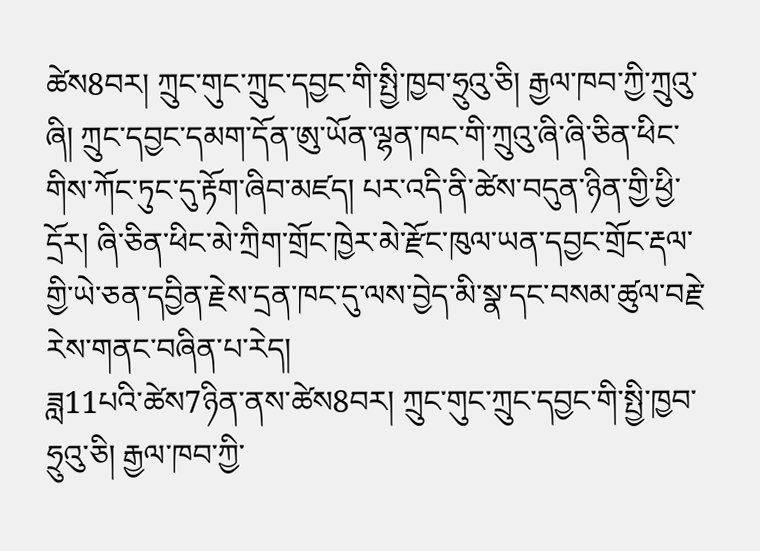ཚེས8བར། ཀྲུང་གུང་ཀྲུང་དབྱང་གི་སྤྱི་ཁྱབ་ཧྲུའུ་ཅི། རྒྱལ་ཁབ་ཀྱི་ཀྲུའུ་ཞི། ཀྲུང་དབྱང་དམག་དོན་ཨུ་ཡོན་ལྷན་ཁང་གི་ཀྲུའུ་ཞི་ཞི་ཅིན་ཕིང་གིས་ཀོང་ཏུང་དུ་རྟོག་ཞིབ་མཛད། པར་འདི་ནི་ཚེས་བདུན་ཉིན་གྱི་ཕྱི་དྲོར། ཞི་ཅིན་ཕིང་མེ་ཀྲིག་གྲོང་ཁྱེར་མེ་རྫོང་ཁུལ་ཡན་དབྱང་གྲོང་རྡལ་གྱི་ཡེ་ཅན་དབྱིན་རྗེས་དྲན་ཁང་དུ་ལས་བྱེད་མི་སྣ་དང་བསམ་ཚུལ་བརྗེ་རེས་གནང་བཞིན་པ་རེད།
ཟླ11པའི་ཚེས7ཉིན་ནས་ཚེས8བར། ཀྲུང་གུང་ཀྲུང་དབྱང་གི་སྤྱི་ཁྱབ་ཧྲུའུ་ཅི། རྒྱལ་ཁབ་ཀྱི་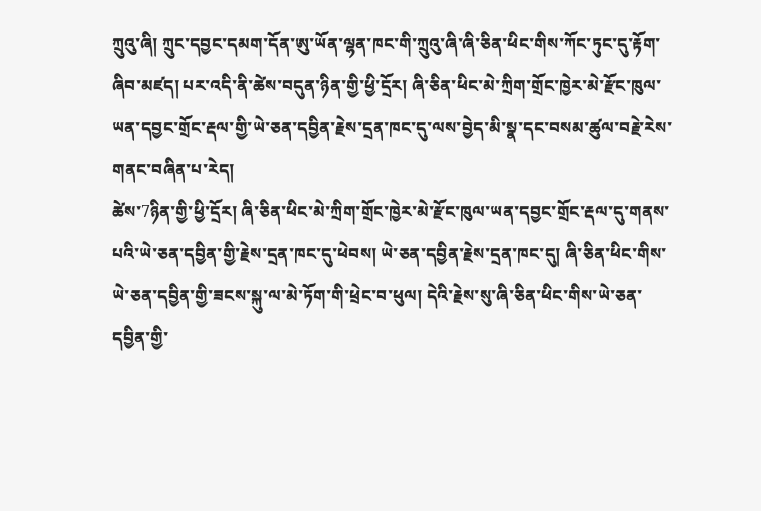ཀྲུའུ་ཞི། ཀྲུང་དབྱང་དམག་དོན་ཨུ་ཡོན་ལྷན་ཁང་གི་ཀྲུའུ་ཞི་ཞི་ཅིན་ཕིང་གིས་ཀོང་ཏུང་དུ་རྟོག་ཞིབ་མཛད། པར་འདི་ནི་ཚེས་བདུན་ཉིན་གྱི་ཕྱི་དྲོར། ཞི་ཅིན་ཕིང་མེ་ཀྲིག་གྲོང་ཁྱེར་མེ་རྫོང་ཁུལ་ཡན་དབྱང་གྲོང་རྡལ་གྱི་ཡེ་ཅན་དབྱིན་རྗེས་དྲན་ཁང་དུ་ལས་བྱེད་མི་སྣ་དང་བསམ་ཚུལ་བརྗེ་རེས་གནང་བཞིན་པ་རེད།
ཚེས་7ཉིན་གྱི་ཕྱི་དྲོར། ཞི་ཅིན་ཕིང་མེ་ཀྲིག་གྲོང་ཁྱེར་མེ་རྫོང་ཁུལ་ཡན་དབྱང་གྲོང་རྡལ་དུ་གནས་པའི་ཡེ་ཅན་དབྱིན་གྱི་རྗེས་དྲན་ཁང་དུ་ཕེབས། ཡེ་ཅན་དབྱིན་རྗེས་དྲན་ཁང་དུ། ཞི་ཅིན་ཕིང་གིས་ཡེ་ཅན་དབྱིན་གྱི་ཟངས་སྐུ་ལ་མེ་ཏོག་གི་ཕྲེང་བ་ཕུལ། དེའི་རྗེས་སུ་ཞི་ཅིན་ཕིང་གིས་ཡེ་ཅན་དབྱིན་གྱི་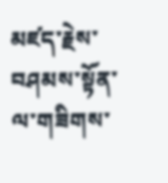མཛད་རྗེས་བཤམས་སྟོན་ལ་གཟིགས་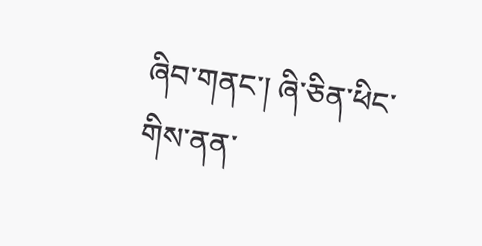ཞིབ་གནང་། ཞི་ཅིན་ཕིང་གིས་ནན་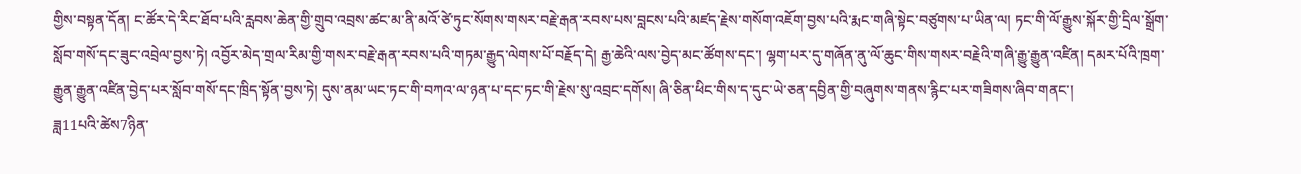གྱིས་བསྟན་དོན། ང་ཚོར་དེ་རིང་ཐོབ་པའི་རླབས་ཆེན་གྱི་གྲུབ་འབྲས་ཚང་མ་ནི་མའོ་ཙེ་ཏུང་སོགས་གསར་བརྗེ་རྒན་རབས་པས་བླངས་པའི་མཛད་རྗེས་གསོག་འཇོག་བྱས་པའི་རྨང་གཞི་སྟེང་བཙུགས་པ་ཡིན་ལ། ཏང་གི་ལོ་རྒྱུས་སྐོར་གྱི་དྲིལ་སྒྲོག་སློབ་གསོ་དང་ཟུང་འབྲེལ་བྱས་ཏེ། འབྱོར་མེད་གྲལ་རིམ་གྱི་གསར་བརྗེ་རྒན་རབས་པའི་གཏམ་རྒྱུད་ལེགས་པོ་བརྗོད་དེ། རྒྱ་ཆེའི་ལས་བྱེད་མང་ཚོགས་དང་། ལྷག་པར་དུ་གཞོན་ནུ་ལོ་ཆུང་གིས་གསར་བརྗེའི་གཞི་རྒྱུ་རྒྱུན་འཛིན། དམར་པོའི་ཁྲག་རྒྱུན་རྒྱུན་འཛིན་བྱེད་པར་སློབ་གསོ་དང་ཁྲིད་སྟོན་བྱས་ཏེ། དུས་ནམ་ཡང་ཏང་གི་བཀའ་ལ་ཉན་པ་དང་ཏང་གི་རྗེས་སུ་འབྲང་དགོས། ཞི་ཅིན་ཕིང་གིས་ད་དུང་ཡེ་ཅན་དབྱིན་གྱི་བཞུགས་གནས་རྙིང་པར་གཟིགས་ཞིབ་གནང་།
ཟླ11པའི་ཚེས7ཉིན་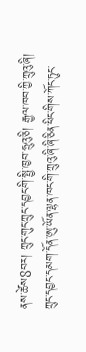ནས་ཚེས8བར། ཀྲུང་གུང་ཀྲུང་དབྱང་གི་སྤྱི་ཁྱབ་ཧྲུའུ་ཅི། རྒྱལ་ཁབ་ཀྱི་ཀྲུའུ་ཞི། ཀྲུང་དབྱང་དམག་དོན་ཨུ་ཡོན་ལྷན་ཁང་གི་ཀྲུའུ་ཞི་ཞི་ཅིན་ཕིང་གིས་ཀོང་ཏུང་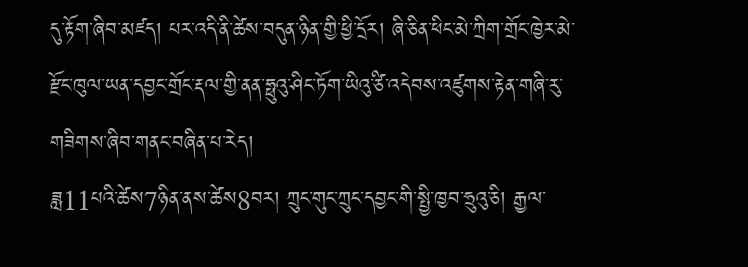དུ་རྟོག་ཞིབ་མཛད། པར་འདི་ནི་ཚེས་བདུན་ཉིན་གྱི་ཕྱི་དྲོར། ཞི་ཅིན་ཕིང་མེ་ཀྲིག་གྲོང་ཁྱེར་མེ་རྫོང་ཁུལ་ཡན་དབྱང་གྲོང་རྡལ་གྱི་ནན་ཧྥུའུ་ཤིང་ཏོག་ཡིའུ་ཙི་འདེབས་འཛུགས་རྟེན་གཞི་རུ་གཟིགས་ཞིབ་གནང་བཞིན་པ་རེད།
ཟླ11པའི་ཚེས7ཉིན་ནས་ཚེས8བར། ཀྲུང་གུང་ཀྲུང་དབྱང་གི་སྤྱི་ཁྱབ་ཧྲུའུ་ཅི། རྒྱལ་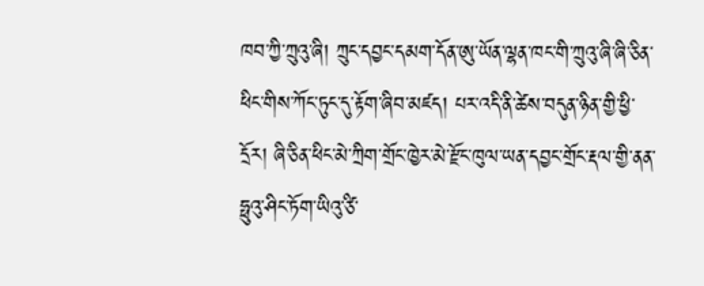ཁབ་ཀྱི་ཀྲུའུ་ཞི། ཀྲུང་དབྱང་དམག་དོན་ཨུ་ཡོན་ལྷན་ཁང་གི་ཀྲུའུ་ཞི་ཞི་ཅིན་ཕིང་གིས་ཀོང་ཏུང་དུ་རྟོག་ཞིབ་མཛད། པར་འདི་ནི་ཚེས་བདུན་ཉིན་གྱི་ཕྱི་དྲོར། ཞི་ཅིན་ཕིང་མེ་ཀྲིག་གྲོང་ཁྱེར་མེ་རྫོང་ཁུལ་ཡན་དབྱང་གྲོང་རྡལ་གྱི་ནན་ཧྥུའུ་ཤིང་ཏོག་ཡིའུ་ཙི་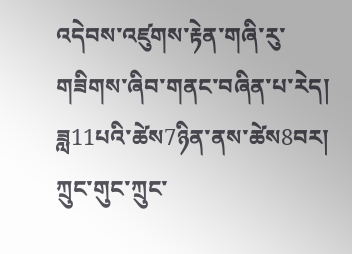འདེབས་འཛུགས་རྟེན་གཞི་རུ་གཟིགས་ཞིབ་གནང་བཞིན་པ་རེད།
ཟླ11པའི་ཚེས7ཉིན་ནས་ཚེས8བར། ཀྲུང་གུང་ཀྲུང་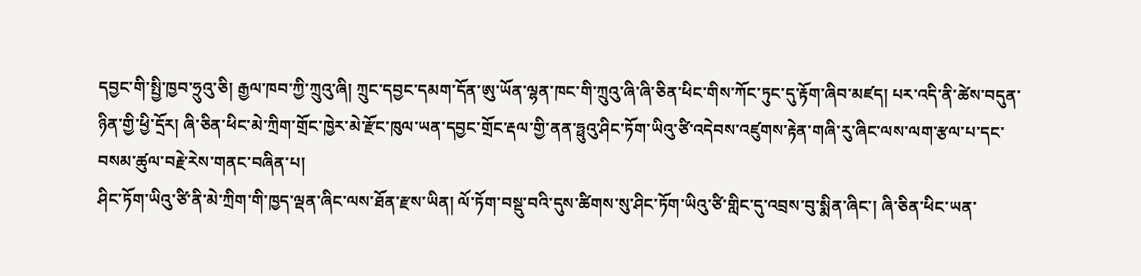དབྱང་གི་སྤྱི་ཁྱབ་ཧྲུའུ་ཅི། རྒྱལ་ཁབ་ཀྱི་ཀྲུའུ་ཞི། ཀྲུང་དབྱང་དམག་དོན་ཨུ་ཡོན་ལྷན་ཁང་གི་ཀྲུའུ་ཞི་ཞི་ཅིན་ཕིང་གིས་ཀོང་ཏུང་དུ་རྟོག་ཞིབ་མཛད། པར་འདི་ནི་ཚེས་བདུན་ཉིན་གྱི་ཕྱི་དྲོར། ཞི་ཅིན་ཕིང་མེ་ཀྲིག་གྲོང་ཁྱེར་མེ་རྫོང་ཁུལ་ཡན་དབྱང་གྲོང་རྡལ་གྱི་ནན་ཧྥུའུ་ཤིང་ཏོག་ཡིའུ་ཙི་འདེབས་འཛུགས་རྟེན་གཞི་རུ་ཞིང་ལས་ལག་རྩལ་པ་དང་བསམ་ཚུལ་བརྗེ་རེས་གནང་བཞིན་པ།
ཤིང་ཏོག་ཡིའུ་ཙི་ནི་མེ་ཀྲིག་གི་ཁྱད་ལྡན་ཞིང་ལས་ཐོན་རྫས་ཡིན། ལོ་ཏོག་བསྡུ་བའི་དུས་ཚིགས་སུ་ཤིང་ཏོག་ཡིའུ་ཙི་གླིང་དུ་འབྲས་བུ་སྨིན་ཞིང་། ཞི་ཅིན་ཕིང་ཡན་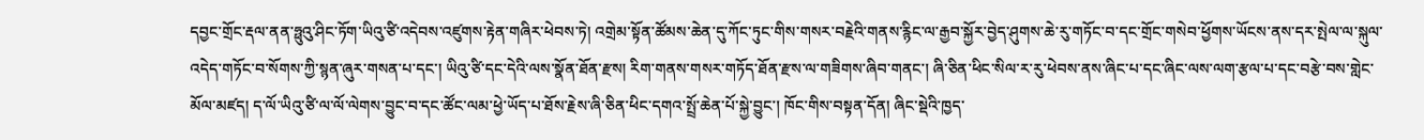དབྱང་གྲོང་རྡལ་ནན་ཧྥུའུ་ཤིང་ཏོག་ཡིའུ་ཙི་འདེབས་འཛུགས་རྟེན་གཞིར་ཕེབས་ཏེ། འགྲེམ་སྟོན་ཚོམས་ཆེན་དུ་ཀོང་ཏུང་གིས་གསར་བརྗེའི་གནས་རྙིང་ལ་རྒྱབ་སྐྱོར་བྱེད་ཤུགས་ཆེ་རུ་གཏོང་བ་དང་གྲོང་གསེབ་ཕྱོགས་ཡོངས་ནས་དར་སྤེལ་ལ་སྐུལ་འདེད་གཏོང་བ་སོགས་ཀྱི་སྙན་ཞུར་གསན་པ་དང་། ཡིའུ་ཙི་དང་དེའི་ལས་སྣོན་ཐོན་རྫས། རིག་གནས་གསར་གཏོད་ཐོན་རྫས་ལ་གཟིགས་ཞིབ་གནང་། ཞི་ཅིན་ཕིང་སིལ་ར་རུ་ཕེབས་ནས་ཞིང་པ་དང་ཞིང་ལས་ལག་རྩལ་པ་དང་བརྩེ་བས་གླེང་མོལ་མཛད། ད་ལོ་ཡིའུ་ཙི་ལ་ལོ་ལེགས་བྱུང་བ་དང་ཚོང་ལམ་ཕྱེ་ཡོད་པ་ཐོས་རྗེས་ཞི་ཅིན་ཕིང་དགའ་སྤྲོ་ཆེན་པོ་སྐྱེ་བྱུང་། ཁོང་གིས་བསྟན་དོན། ཞིང་སྡེའི་ཁྱད་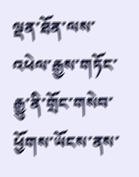ལྡན་ཐོན་ལས་འཕེལ་རྒྱས་གཏོང་རྒྱུ་ནི་གྲོང་གསེབ་ཕྱོགས་ཡོངས་ནས་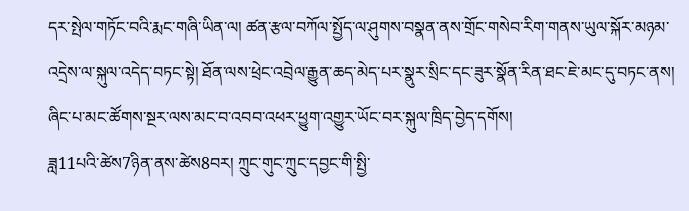དར་སྤེལ་གཏོང་བའི་རྨང་གཞི་ཡིན་ལ། ཚན་རྩལ་བཀོལ་སྤྱོད་ལ་ཤུགས་བསྣན་ནས་གྲོང་གསེབ་རིག་གནས་ཡུལ་སྐོར་མཉམ་འདྲེས་ལ་སྐུལ་འདེད་བཏང་སྟེ། ཐོན་ལས་ཕྲེང་འབྲེལ་རྒྱུན་ཆད་མེད་པར་སྣུར་སྲིང་དང་ཟུར་སྣོན་རིན་ཐང་ཇེ་མང་དུ་བཏང་ནས། ཞིང་པ་མང་ཚོགས་སྔར་ལས་མང་བ་འབབ་འཕར་ཕྱུག་འགྱུར་ཡོང་བར་སྐུལ་ཁྲིད་བྱེད་དགོས།
ཟླ11པའི་ཚེས7ཉིན་ནས་ཚེས8བར། ཀྲུང་གུང་ཀྲུང་དབྱང་གི་སྤྱི་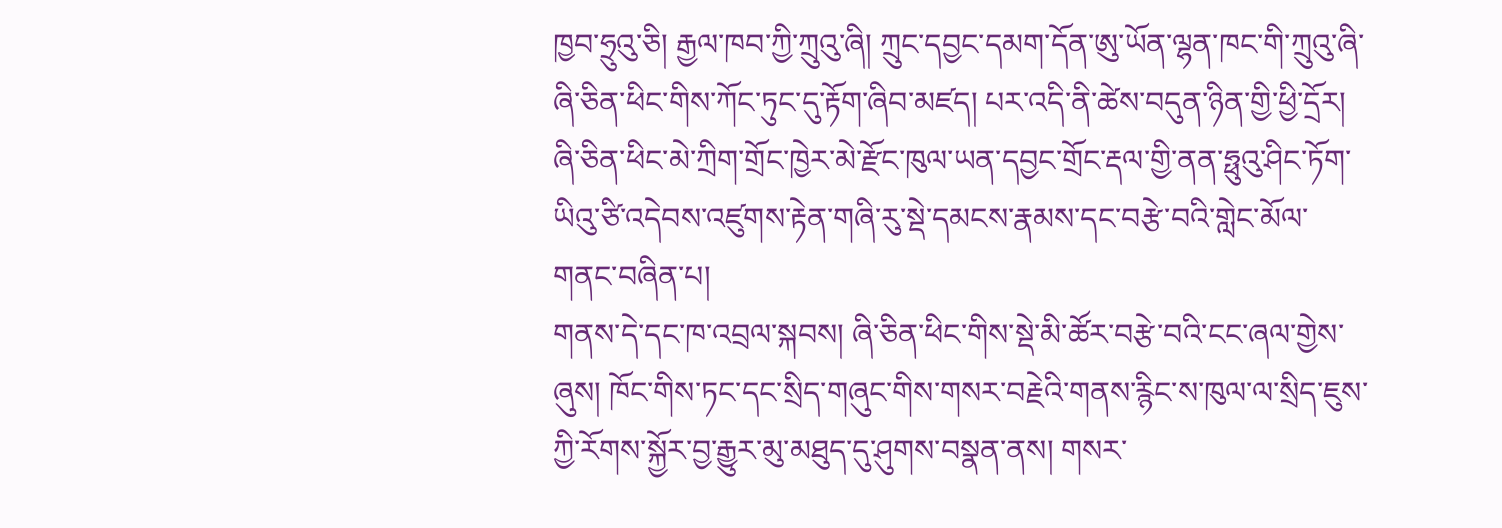ཁྱབ་ཧྲུའུ་ཅི། རྒྱལ་ཁབ་ཀྱི་ཀྲུའུ་ཞི། ཀྲུང་དབྱང་དམག་དོན་ཨུ་ཡོན་ལྷན་ཁང་གི་ཀྲུའུ་ཞི་ཞི་ཅིན་ཕིང་གིས་ཀོང་ཏུང་དུ་རྟོག་ཞིབ་མཛད། པར་འདི་ནི་ཚེས་བདུན་ཉིན་གྱི་ཕྱི་དྲོར། ཞི་ཅིན་ཕིང་མེ་ཀྲིག་གྲོང་ཁྱེར་མེ་རྫོང་ཁུལ་ཡན་དབྱང་གྲོང་རྡལ་གྱི་ནན་ཧྥུའུ་ཤིང་ཏོག་ཡིའུ་ཙི་འདེབས་འཛུགས་རྟེན་གཞི་རུ་སྡེ་དམངས་རྣམས་དང་བརྩེ་བའི་གླེང་མོལ་གནང་བཞིན་པ།
གནས་དེ་དང་ཁ་འབྲལ་སྐབས། ཞི་ཅིན་ཕིང་གིས་སྡེ་མི་ཚོར་བརྩེ་བའི་ངང་ཞལ་གྱེས་ཞུས། ཁོང་གིས་ཏང་དང་སྲིད་གཞུང་གིས་གསར་བརྗེའི་གནས་རྙིང་ས་ཁུལ་ལ་སྲིད་ཇུས་ཀྱི་རོགས་སྐྱོར་བྱ་རྒྱུར་མུ་མཐུད་དུ་ཤུགས་བསྣན་ནས། གསར་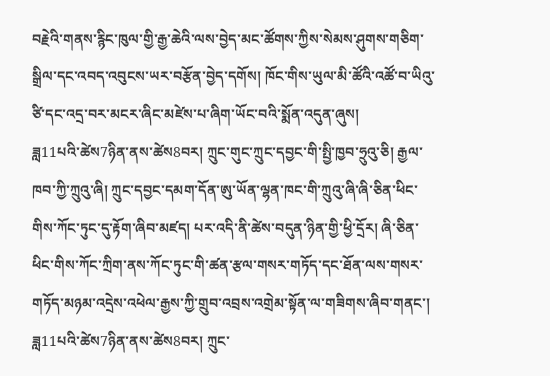བརྗེའི་གནས་རྙིང་ཁུལ་གྱི་རྒྱ་ཆེའི་ལས་བྱེད་མང་ཚོགས་ཀྱིས་སེམས་ཤུགས་གཅིག་སྒྲིལ་དང་འབད་འབུངས་ཡར་བརྩོན་བྱེད་དགོས། ཁོང་གིས་ཡུལ་མི་ཚོའི་འཚོ་བ་ཡིའུ་ཙི་དང་འདྲ་བར་མངར་ཞིང་མཛེས་པ་ཞིག་ཡོང་བའི་སྨོན་འདུན་ཞུས།
ཟླ11པའི་ཚེས7ཉིན་ནས་ཚེས8བར། ཀྲུང་གུང་ཀྲུང་དབྱང་གི་སྤྱི་ཁྱབ་ཧྲུའུ་ཅི། རྒྱལ་ཁབ་ཀྱི་ཀྲུའུ་ཞི། ཀྲུང་དབྱང་དམག་དོན་ཨུ་ཡོན་ལྷན་ཁང་གི་ཀྲུའུ་ཞི་ཞི་ཅིན་ཕིང་གིས་ཀོང་ཏུང་དུ་རྟོག་ཞིབ་མཛད། པར་འདི་ནི་ཚེས་བདུན་ཉིན་གྱི་ཕྱི་དྲོར། ཞི་ཅིན་ཕིང་གིས་ཀོང་ཀྲིག་ནས་ཀོང་ཏུང་གི་ཚན་རྩལ་གསར་གཏོད་དང་ཐོན་ལས་གསར་གཏོད་མཉམ་འདྲེས་འཕེལ་རྒྱས་ཀྱི་གྲུབ་འབྲས་འགྲེམ་སྟོན་ལ་གཟིགས་ཞིབ་གནང་།
ཟླ11པའི་ཚེས7ཉིན་ནས་ཚེས8བར། ཀྲུང་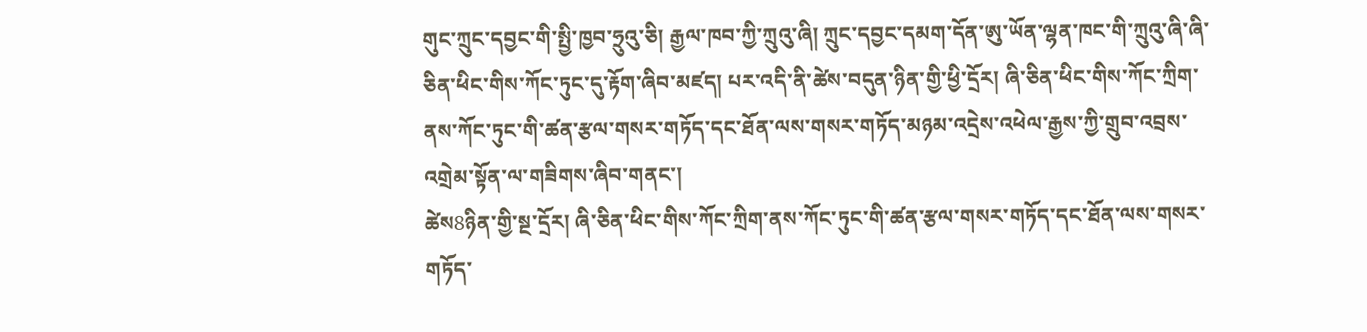གུང་ཀྲུང་དབྱང་གི་སྤྱི་ཁྱབ་ཧྲུའུ་ཅི། རྒྱལ་ཁབ་ཀྱི་ཀྲུའུ་ཞི། ཀྲུང་དབྱང་དམག་དོན་ཨུ་ཡོན་ལྷན་ཁང་གི་ཀྲུའུ་ཞི་ཞི་ཅིན་ཕིང་གིས་ཀོང་ཏུང་དུ་རྟོག་ཞིབ་མཛད། པར་འདི་ནི་ཚེས་བདུན་ཉིན་གྱི་ཕྱི་དྲོར། ཞི་ཅིན་ཕིང་གིས་ཀོང་ཀྲིག་ནས་ཀོང་ཏུང་གི་ཚན་རྩལ་གསར་གཏོད་དང་ཐོན་ལས་གསར་གཏོད་མཉམ་འདྲེས་འཕེལ་རྒྱས་ཀྱི་གྲུབ་འབྲས་འགྲེམ་སྟོན་ལ་གཟིགས་ཞིབ་གནང་།
ཚེས8ཉིན་གྱི་སྔ་དྲོར། ཞི་ཅིན་ཕིང་གིས་ཀོང་ཀྲིག་ནས་ཀོང་ཏུང་གི་ཚན་རྩལ་གསར་གཏོད་དང་ཐོན་ལས་གསར་གཏོད་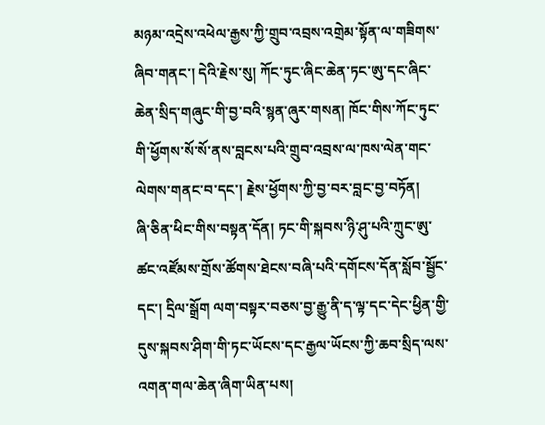མཉམ་འདྲེས་འཕེལ་རྒྱས་ཀྱི་གྲུབ་འབྲས་འགྲེམ་སྟོན་ལ་གཟིགས་ཞིབ་གནང་། དེའི་རྗེས་སུ། ཀོང་ཏུང་ཞིང་ཆེན་ཏང་ཨུ་དང་ཞིང་ཆེན་སྲིད་གཞུང་གི་བྱ་བའི་སྙན་ཞུར་གསན། ཁོང་གིས་ཀོང་ཏུང་གི་ཕྱོགས་སོ་སོ་ནས་བླངས་པའི་གྲུབ་འབྲས་ལ་ཁས་ལེན་གང་ལེགས་གནང་བ་དང་། རྗེས་ཕྱོགས་ཀྱི་བྱ་བར་བླང་བྱ་བཏོན།
ཞི་ཅིན་ཕིང་གིས་བསྟན་དོན། ཏང་གི་སྐབས་ཉི་ཤུ་པའི་ཀྲུང་ཨུ་ཚང་འཛོམས་གྲོས་ཚོགས་ཐེངས་བཞི་པའི་དགོངས་དོན་སློབ་སྦྱོང་དང་། དྲིལ་སྒྲོག ལག་བསྟར་བཅས་བྱ་རྒྱུ་ནི་ད་ལྟ་དང་དེང་ཕྱིན་གྱི་དུས་སྐབས་ཤིག་གི་ཏང་ཡོངས་དང་རྒྱལ་ཡོངས་ཀྱི་ཆབ་སྲིད་ལས་འགན་གལ་ཆེན་ཞིག་ཡིན་པས།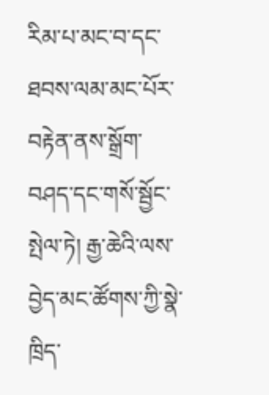རིམ་པ་མང་བ་དང་ཐབས་ལམ་མང་པོར་བརྟེན་ནས་སྒྲོག་བཤད་དང་གསོ་སྦྱོང་སྤེལ་ཏེ། རྒྱ་ཆེའི་ལས་བྱེད་མང་ཚོགས་ཀྱི་སྣེ་ཁྲིད་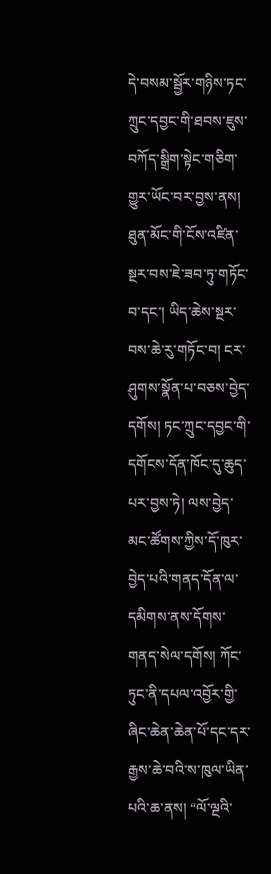དེ་བསམ་སྦྱོར་གཉིས་ཏང་ཀྲུང་དབྱང་གི་ཐབས་ཇུས་བཀོད་སྒྲིག་སྟེང་གཅིག་གྱུར་ཡོང་བར་བྱས་ནས། ཐུན་མོང་གི་ངོས་འཛིན་སྔར་བས་ཇེ་ཟབ་ཏུ་གཏོང་བ་དང་། ཡིད་ཆེས་སྔར་བས་ཆེ་རུ་གཏོང་བ། ངར་ཤུགས་སྣོན་པ་བཅས་བྱེད་དགོས། ཏང་ཀྲུང་དབྱང་གི་དགོངས་དོན་ཁོང་དུ་ཆུད་པར་བྱས་ཏེ། ལས་བྱེད་མང་ཚོགས་ཀྱིས་དོ་ཁུར་བྱེད་པའི་གནད་དོན་ལ་དམིགས་ནས་དོགས་གནད་སེལ་དགོས། ཀོང་ཏུང་ནི་དཔལ་འབྱོར་གྱི་ཞིང་ཆེན་ཆེན་པོ་དང་དར་རྒྱས་ཆེ་བའི་ས་ཁུལ་ཡིན་པའི་ཆ་ནས། “ལོ་ལྔའི་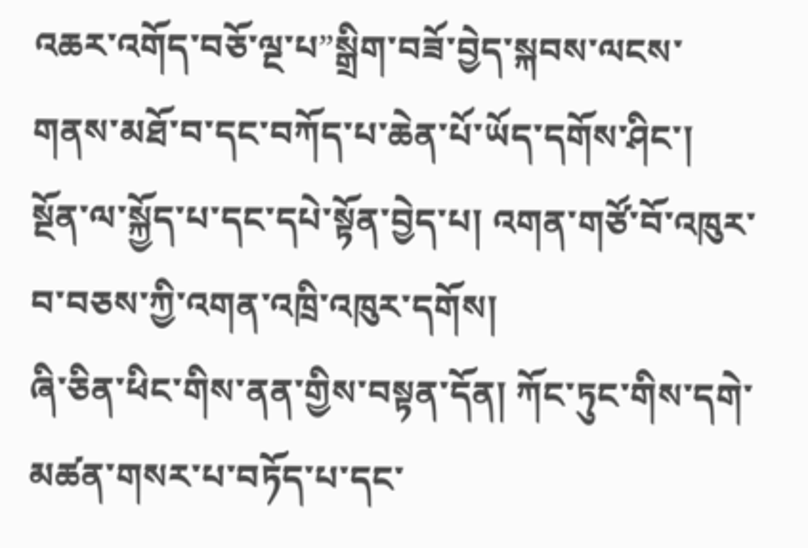འཆར་འགོད་བཅོ་ལྔ་པ”སྒྲིག་བཟོ་བྱེད་སྐབས་ལངས་གནས་མཐོ་བ་དང་བཀོད་པ་ཆེན་པོ་ཡོད་དགོས་ཤིང་། སྔོན་ལ་སྐྱོད་པ་དང་དཔེ་སྟོན་བྱེད་པ། འགན་གཙོ་བོ་འཁུར་བ་བཅས་ཀྱི་འགན་འཁྲི་འཁུར་དགོས།
ཞི་ཅིན་ཕིང་གིས་ནན་གྱིས་བསྟན་དོན། ཀོང་ཏུང་གིས་དགེ་མཚན་གསར་པ་བཏོད་པ་དང་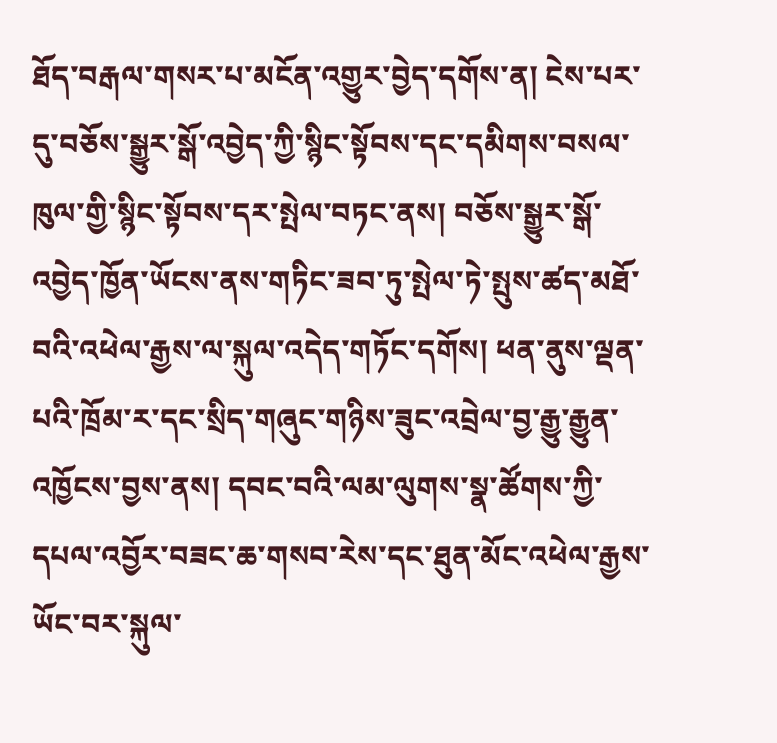ཐོད་བརྒལ་གསར་པ་མངོན་འགྱུར་བྱེད་དགོས་ན། ངེས་པར་དུ་བཅོས་སྒྱུར་སྒོ་འབྱེད་ཀྱི་སྙིང་སྟོབས་དང་དམིགས་བསལ་ཁུལ་གྱི་སྙིང་སྟོབས་དར་སྤེལ་བཏང་ནས། བཅོས་སྒྱུར་སྒོ་འབྱེད་ཁྱོན་ཡོངས་ནས་གཏིང་ཟབ་ཏུ་སྤེལ་ཏེ་སྤུས་ཚད་མཐོ་བའི་འཕེལ་རྒྱས་ལ་སྐུལ་འདེད་གཏོང་དགོས། ཕན་ནུས་ལྡན་པའི་ཁྲོམ་ར་དང་སྲིད་གཞུང་གཉིས་ཟུང་འབྲེལ་བྱ་རྒྱུ་རྒྱུན་འཁྱོངས་བྱས་ནས། དབང་བའི་ལམ་ལུགས་སྣ་ཚོགས་ཀྱི་དཔལ་འབྱོར་བཟང་ཆ་གསབ་རེས་དང་ཐུན་མོང་འཕེལ་རྒྱས་ཡོང་བར་སྐུལ་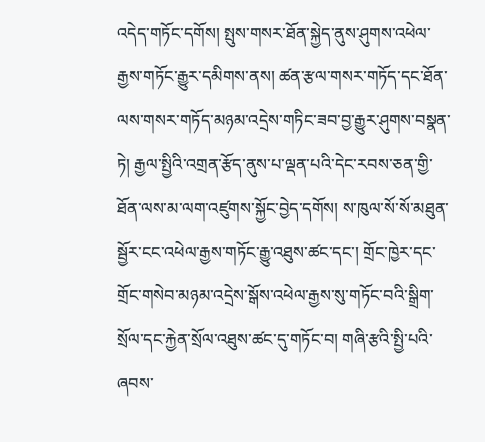འདེད་གཏོང་དགོས། སྤུས་གསར་ཐོན་སྐྱེད་ནུས་ཤུགས་འཕེལ་རྒྱས་གཏོང་རྒྱུར་དམིགས་ནས། ཚན་རྩལ་གསར་གཏོད་དང་ཐོན་ལས་གསར་གཏོད་མཉམ་འདྲེས་གཏིང་ཟབ་བྱ་རྒྱུར་ཤུགས་བསྣན་ཏེ། རྒྱལ་སྤྱིའི་འགྲན་རྩོད་ནུས་པ་ལྡན་པའི་དེང་རབས་ཅན་གྱི་ཐོན་ལས་མ་ལག་འཛུགས་སྐྱོང་བྱེད་དགོས། ས་ཁུལ་སོ་སོ་མཐུན་སྦྱོར་ངང་འཕེལ་རྒྱས་གཏོང་རྒྱུ་འཐུས་ཚང་དང་། གྲོང་ཁྱེར་དང་གྲོང་གསེབ་མཉམ་འདྲེས་སྒོས་འཕེལ་རྒྱས་སུ་གཏོང་བའི་སྒྲིག་སྲོལ་དང་རྐྱེན་སྲོལ་འཐུས་ཚང་དུ་གཏོང་བ། གཞི་རྩའི་སྤྱི་པའི་ཞབས་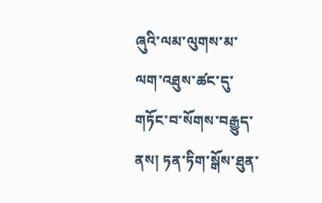ཞུའི་ལམ་ལུགས་མ་ལག་འཐུས་ཚང་དུ་གཏོང་བ་སོགས་བརྒྱུད་ནས། ཏན་ཏིག་སྒོས་ཐུན་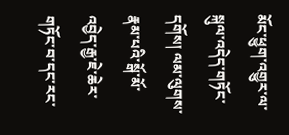མོང་ཕྱུག་འགྱུར་ལ་སྐུལ་འདེད་གཏོང་དགོས། ལམ་ལུགས་རྣམ་པའི་སྒོ་མོ་འབྱེད་རྒྱ་ཇེ་ཆེར་གཏོང་བ་དང་རང་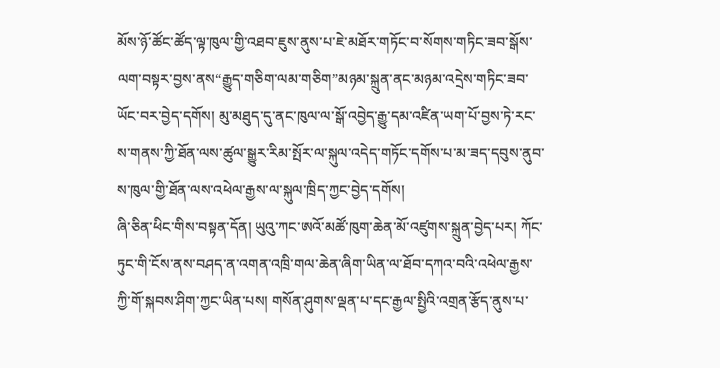མོས་ཉོ་ཚོང་ཚོད་ལྟ་ཁུལ་གྱི་འཐབ་ཇུས་ནུས་པ་ཇེ་མཐོར་གཏོང་བ་སོགས་གཏིང་ཟབ་སྒོས་ལག་བསྟར་བྱས་ནས“རྒྱུད་གཅིག་ལམ་གཅིག”མཉམ་སྐྲུན་ནང་མཉམ་འདྲེས་གཏིང་ཟབ་ཡོང་བར་བྱེད་དགོས། མུ་མཐུད་དུ་ནང་ཁུལ་ལ་སྒོ་འབྱེད་རྒྱུ་དམ་འཛིན་ཡག་པོ་བྱས་ཏེ་རང་ས་གནས་ཀྱི་ཐོན་ལས་ཚུལ་སྒྱུར་རིམ་སྤོར་ལ་སྐུལ་འདེད་གཏོང་དགོས་པ་མ་ཟད་དབུས་ནུབ་ས་ཁུལ་གྱི་ཐོན་ལས་འཕེལ་རྒྱས་ལ་སྐུལ་ཁྲིད་ཀྱང་བྱེད་དགོས།
ཞི་ཅིན་ཕིང་གིས་བསྟན་དོན། ཡུའུ་ཀང་ཨའོ་མཚོ་ཁུག་ཆེན་མོ་འཛུགས་སྐྲུན་བྱེད་པར། ཀོང་ཏུང་གི་ངོས་ནས་བཤད་ན་འགན་འཁྲི་གལ་ཆེན་ཞིག་ཡིན་ལ་ཐོབ་དཀའ་བའི་འཕེལ་རྒྱས་ཀྱི་གོ་སྐབས་ཤིག་ཀྱང་ཡིན་པས། གསོན་ཤུགས་ལྡན་པ་དང་རྒྱལ་སྤྱིའི་འགྲན་རྩོད་ནུས་པ་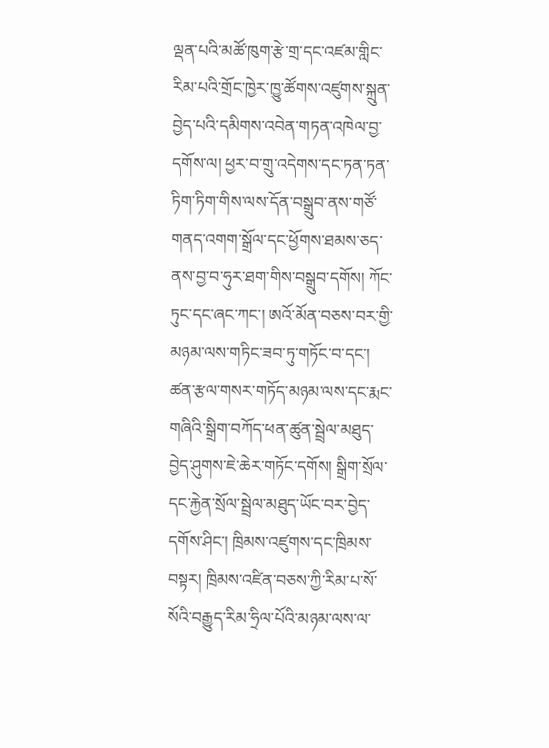ལྡན་པའི་མཚོ་ཁུག་རྩེ་གྲ་དང་འཛམ་གླིང་རིམ་པའི་གྲོང་ཁྱེར་ཁྱུ་ཚོགས་འཛུགས་སྐྲུན་བྱེད་པའི་དམིགས་འབེན་གཏན་འཁེལ་བྱ་དགོས་ལ། ཕྱར་བ་གྲུ་འདེགས་དང་ཏན་ཏན་ཏིག་ཏིག་གིས་ལས་དོན་བསྒྲུབ་ནས་གཙོ་གནད་འགག་སྒྲོལ་དང་ཕྱོགས་ཐམས་ཅད་ནས་བྱ་བ་ཧུར་ཐག་གིས་བསྒྲུབ་དགོས། ཀོང་ཏུང་དང་ཞང་ཀང་། ཨའོ་མོན་བཅས་བར་གྱི་མཉམ་ལས་གཏིང་ཟབ་ཏུ་གཏོང་བ་དང་། ཚན་རྩལ་གསར་གཏོད་མཉམ་ལས་དང་རྨང་གཞིའི་སྒྲིག་བཀོད་ཕན་ཚུན་སྦྲེལ་མཐུད་བྱེད་ཤུགས་ཇེ་ཆེར་གཏོང་དགོས། སྒྲིག་སྲོལ་དང་རྐྱེན་སྲོལ་སྦྲེལ་མཐུད་ཡོང་བར་བྱེད་དགོས་ཤིང་། ཁྲིམས་འཛུགས་དང་ཁྲིམས་བསྟར། ཁྲིམས་འཛིན་བཅས་ཀྱི་རིམ་པ་སོ་སོའི་བརྒྱུད་རིམ་ཧྲིལ་པོའི་མཉམ་ལས་ལ་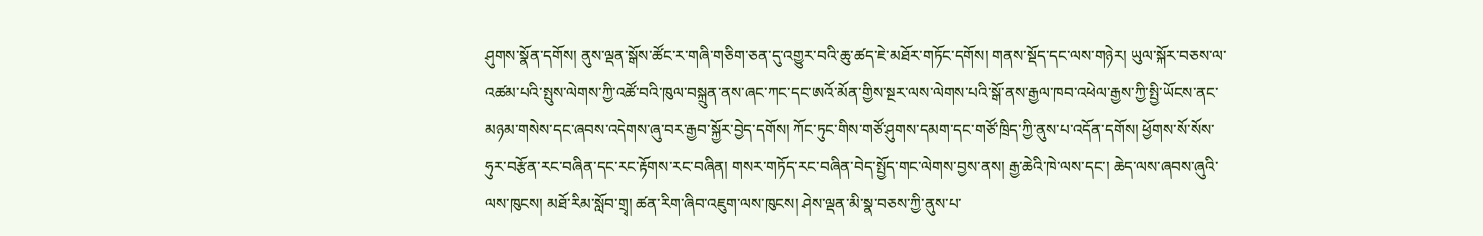ཤུགས་སྣོན་དགོས། ནུས་ལྡན་སྒོས་ཚོང་ར་གཞི་གཅིག་ཅན་དུ་འགྱུར་བའི་ཆུ་ཚད་ཇེ་མཐོར་གཏོང་དགོས། གནས་སྡོད་དང་ལས་གཉེར། ཡུལ་སྐོར་བཅས་ལ་འཚམ་པའི་སྤུས་ལེགས་ཀྱི་འཚོ་བའི་ཁུལ་བསྐྲུན་ནས་ཞང་ཀང་དང་ཨའོ་མོན་གྱིས་སྔར་ལས་ལེགས་པའི་སྒོ་ནས་རྒྱལ་ཁབ་འཕེལ་རྒྱས་ཀྱི་སྤྱི་ཡོངས་ནང་མཉམ་གསེས་དང་ཞབས་འདེགས་ཞུ་བར་རྒྱབ་སྐྱོར་བྱེད་དགོས། ཀོང་ཏུང་གིས་གཙོ་ཤུགས་དམག་དང་གཙོ་ཁྲིད་ཀྱི་ནུས་པ་འདོན་དགོས། ཕྱོགས་སོ་སོས་ཧུར་བརྩོན་རང་བཞིན་དང་རང་རྟོགས་རང་བཞིན། གསར་གཏོད་རང་བཞིན་བེད་སྤྱོད་གང་ལེགས་བྱས་ནས། རྒྱ་ཆེའི་ཁེ་ལས་དང་། ཆེད་ལས་ཞབས་ཞུའི་ལས་ཁུངས། མཐོ་རིམ་སློབ་གྲྭ། ཚན་རིག་ཞིབ་འཇུག་ལས་ཁུངས། ཤེས་ལྡན་མི་སྣ་བཅས་ཀྱི་ནུས་པ་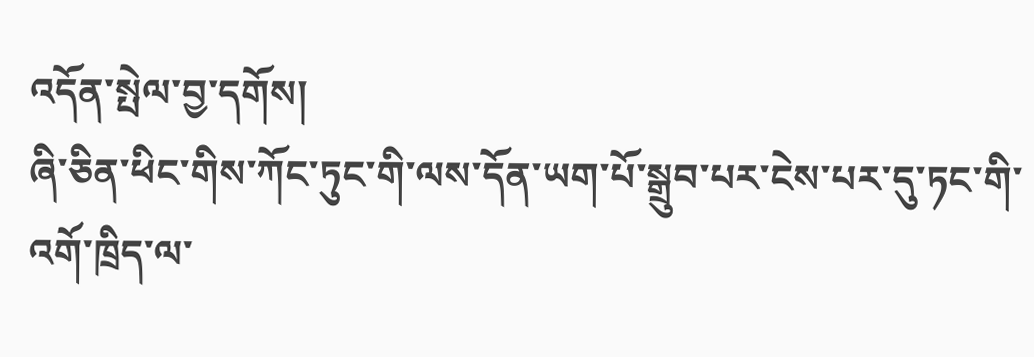འདོན་སྤེལ་བྱ་དགོས།
ཞི་ཅིན་ཕིང་གིས་ཀོང་ཏུང་གི་ལས་དོན་ཡག་པོ་སྒྲུབ་པར་ངེས་པར་དུ་ཏང་གི་འགོ་ཁྲིད་ལ་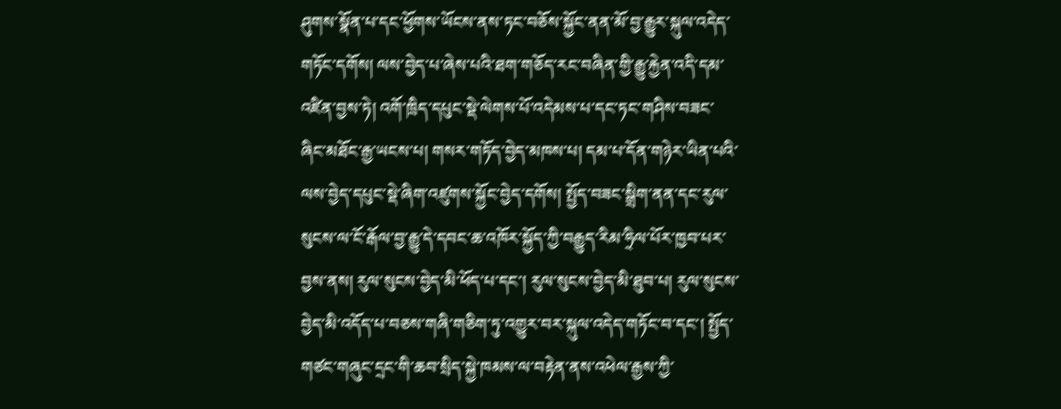ཤུགས་སྣོན་པ་དང་ཕྱོགས་ཡོངས་ནས་ཏང་བཅོས་སྐྱོང་ནན་མོ་བྱ་རྒྱུར་སྐུལ་འདེད་གཏོང་དགོས། ལས་བྱེད་པ་ཞེས་པའི་ཐག་གཅོད་རང་བཞིན་གྱི་རྒྱུ་རྐྱེན་འདི་དམ་འཛིན་བྱས་ཏེ། འགོ་ཁྲིད་དཔུང་སྡེ་ལེགས་པོ་འདེམས་པ་དང་ཏང་གཤིས་བཟང་ཞིང་མཐོང་རྒྱ་ཡངས་པ། གསར་གཏོད་བྱེད་མཁས་པ། དམ་པ་དོན་གཉེར་ཡིན་པའི་ལས་བྱེད་དཔུང་སྡེ་ཞིག་འཛུགས་སྐྱོང་བྱེད་དགོས། སྤྱོད་བཟང་སྒྲིག་ནན་དང་རུལ་སུངས་ལ་ངོ་རྒོལ་བྱ་རྒྱུ་དེ་དབང་ཆ་འཁོར་སྐྱོད་ཀྱི་བརྒྱུད་རིམ་ཧྲིལ་པོར་ཁྱབ་པར་བྱས་ནས། རུལ་སུངས་བྱེད་མི་ཕོད་པ་དང་། རུལ་སུངས་བྱེད་མི་ཐུབ་པ། རུལ་སུངས་བྱེད་མི་འདོད་པ་བཅས་གཞི་གཅིག་ཏུ་འགྱུར་བར་སྐུལ་འདེད་གཏོང་བ་དང་། སྤྱོད་གཙང་གཞུང་དྲང་གི་ཆབ་སྲིད་སྐྱེ་ཁམས་ལ་བརྟེན་ནས་འཕེལ་རྒྱས་ཀྱི་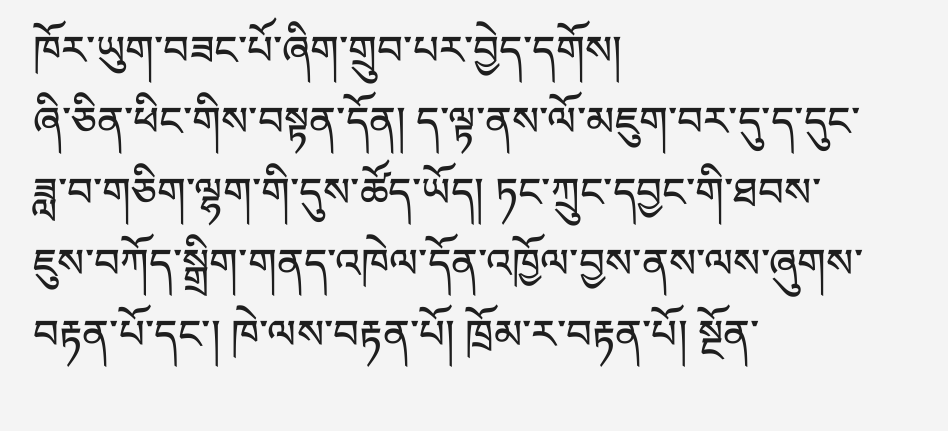ཁོར་ཡུག་བཟང་པོ་ཞིག་གྲུབ་པར་བྱེད་དགོས།
ཞི་ཅིན་ཕིང་གིས་བསྟན་དོན། ད་ལྟ་ནས་ལོ་མཇུག་བར་དུ་ད་དུང་ཟླ་བ་གཅིག་ལྷག་གི་དུས་ཚོད་ཡོད། ཏང་ཀྲུང་དབྱང་གི་ཐབས་ཇུས་བཀོད་སྒྲིག་གནད་འཁེལ་དོན་འཁྱོལ་བྱས་ནས་ལས་ཞུགས་བརྟན་པོ་དང་། ཁེ་ལས་བརྟན་པོ། ཁྲོམ་ར་བརྟན་པོ། སྔོན་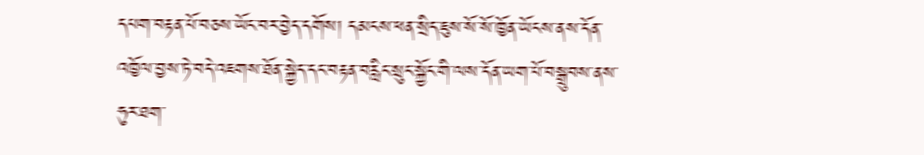དཔག་བརྟན་པོ་བཅས་ཡོང་བར་བྱེད་དགོས། དམངས་ཕན་སྲིད་ཇུས་སོ་སོ་ཁྱོན་ཡོངས་ནས་དོན་འཁྱོལ་བྱས་ཏེ་བདེ་འཇགས་ཐོན་སྐྱེད་དང་བརྟན་བརླིང་སྲུང་སྐྱོང་གི་ལས་དོན་ཡག་པོ་བསྒྲུབས་ནས་ཧུར་ཐག་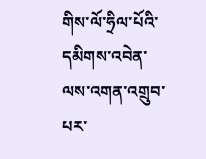གིས་ལོ་ཧྲིལ་པོའི་དམིགས་འབེན་ལས་འགན་འགྲུབ་པར་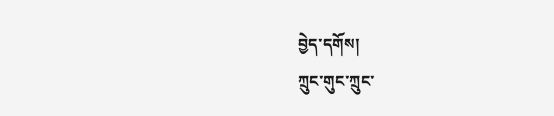བྱེད་དགོས།
ཀྲུང་གུང་ཀྲུང་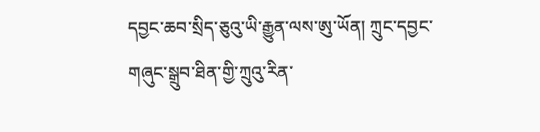དབྱང་ཆབ་སྲིད་ཅུའུ་ཡི་རྒྱུན་ལས་ཨུ་ཡོན། ཀྲུང་དབྱང་གཞུང་སྒྲུབ་ཐིན་གྱི་ཀྲུའུ་རིན་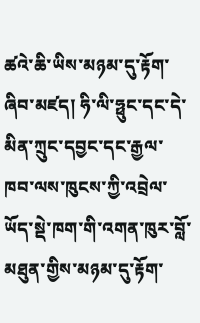ཚའེ་ཆི་ཡིས་མཉམ་དུ་རྟོག་ཞིབ་མཛད། ཧི་ལི་ཧྥུང་དང་དེ་མིན་ཀྲུང་དབྱང་དང་རྒྱལ་ཁབ་ལས་ཁུངས་ཀྱི་འབྲེལ་ཡོད་སྡེ་ཁག་གི་འགན་ཁུར་བློ་མཐུན་གྱིས་མཉམ་དུ་རྟོག་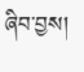ཞིབ་བྱས།